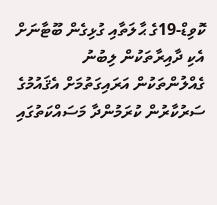ކޮވިޑް-19ގެ ޙާލަތާއި ގުޅިގެން ބޫޓާނަށް އެކި ދާއިރާތަކުން ލިބުނު ގެއްލުންތަކުން އަރައިގަތުމަށް އެޤައުމުގެ ސަރުކާރުން ކުރަމުންދާ މަސައްކަތުގައި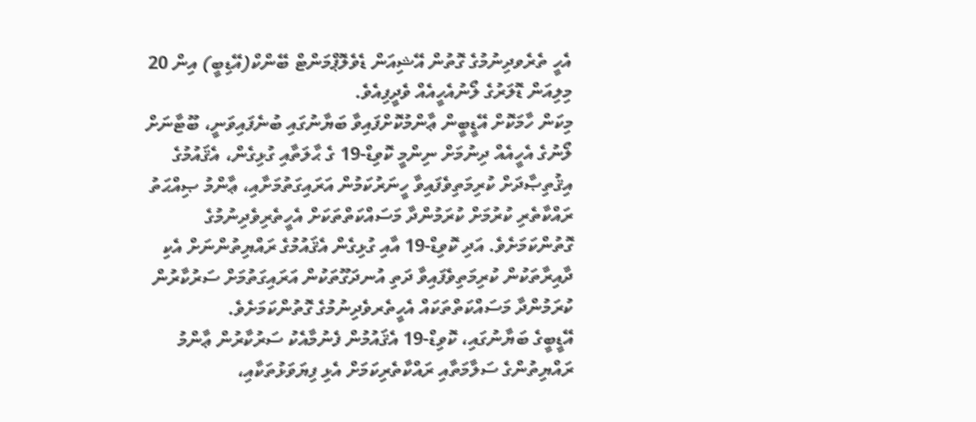އެހީ ތެރެވދިނުމުގެ ގޮތުން އޭޝިއަން ޑެވެލޮޕްމަންޓް ބޭންކް(އޭޑިބީ) އިން 20 މިލިއަން ޑޮލަރުގެ ލޯނުއެހީއެއް ވެދީފިއެވެ.
މިކަން ހާމަކޮށް އޭޑީބީން ޢާންމުކޮށްފައިވާ ބަޔާނުގައި ބުނެފައިވަނީ، ބޫޓާނަށް ލޯނުގެ އެހީއެއް ދިނުމަށް ނިންމީ ކޮވިޑް-19 ގެ ޙާލަތާއި ގުޅިގެން، އެޤައުމުގެ އިޤުތިޞާދަށް ކުރިމަތިވެފައިވާ ހީނަރުކަމުން އަރައިގަތުމަށާއި، ޢާންމު ޞިއްޙަތު ރައްކާތެރި ކުރުމަށް ކުރަމުންދާ މަސައްކަތްތަކަށް އެހީތެރިވެދިނުމުގެ ގޮތުންކަމަށެވެ. އަދި ކޮވިޑް-19 އާއި ގުޅިގެން އެޤައުމުގެ ރައްޔިތުންނަށް އެކި ދާއިރާތަކުން ކުރިމަތިވެފައިވާ ދަތި އުނދަގޫތަކުން އަރައިގަތުމަށް ސަރުކާރުން ކުރަމުންދާ މަސައްކަތްތަކައް އެހީތެރވެދިނުމުގެ ގޮތުންކަމަށެވެ.
އޭޑީބީގެ ބަޔާނުގައި، ކޮވިޑް-19 އެޤައުމުން ފެނުމާއެކު ސަރުކާރުން ޢާންމު ރައްޔިތުންގެ ސަލާމަތާއި ރައްކާތެރިކަމަށް އެޅި ފިޔަވަޅުތަކާއި،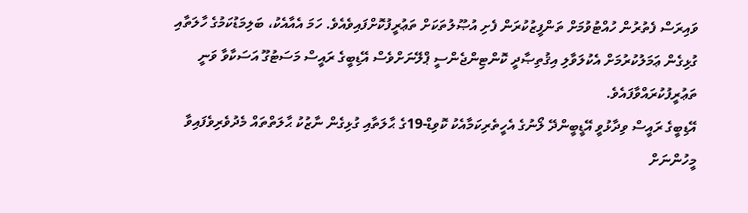ވައިރަސް ފެތުރުން ހުއްޓުވުމަށް ތަންފީޒުކުރަން ފެށި އުޞޫލުތަކަށް ތަޢުރީފުކޮށްފައިވެއެވެ. ހަމަ އެއާއެކު، ބަލިމަޑުކަމުގެ ހާލަތާއި ގުޅިގެން ޢަމަލުކުރުމަށް އެކުލަވާލި އިޤުތިޞާދީ ކޮންޓިންޖެންސީ ޕްލޭނަށްވެސް އޭޑިބީގެ ރައީސް މަސަޓުގޫ އަސަކާވާ ވަނީ ތަޢުރީފުކުރައްވާފައެވެ.
އޭޑިބީގެ ރައީސް ވިދާޅުވީ އޭޑީބީންދޭ ލޯނުގެ އެހީތެރިކަމާއެކު ކޮވިޑް-19ގެ ޙާލަތާއި ގުޅިގެން ނާޒުކު ޙާލަތްތައް މެދުވެރިވެފައިވާ މީހުންނަށް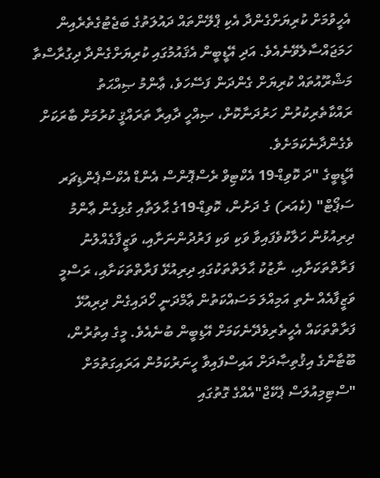އެހީވުމަށް ކުރިޔަށްގެންދާ އެކި ޕްލޭންތައް ދައުލަތުގެ ބަޖެޓުގެތެރެއިން ހަމަޖައްސާލެވޭނެއެވެ. އަދި އޭޑީބީން އެޤައުމުގައި ކުރިޔަށްގެންދާ ދިގުރާސްތާ މަޝްރޫއުތައް ކުރިޔަށް ގެންދަން ފަސޭހަވެ، ޢާންމު ޞިއްޙަތު ރައްކާތެރިކުރުން ހަރުދަނާކޮށް، ޞިއްހީ ދާއިރާ ތަރައްޤީ ކުރުމަށް ބާރަކަށް ވެގެންދާނެކަމަށެވެ.
އޭޑީބީގެ "ދަ ކޮވިޑް-19 އެކްޓިވް ރެސްޕޮންސް އެންޑް އެކްސްޕެންޑިޗަރ ސަޕޯޓް" (ކެއަރ) ގެ ދަށުން، ކޮވިޑް-19ގެ ޙާލަތާއި ގުޅިގެން ޢާންމު ދިރިއުޅުން ހަލާކުވެފައިވާ ވަކި ވަކި ފަރުދުންނަށާއި، ވަޒީފާގެއްލުނު ފަރާތްތަކަށާއި، ނާޒުކު ޙާލަތްތަކުގައި ދިރިއުޅޭ ފަރާތްތަކަށާއި، ރަސްމީ ވަޒީފާއެއް ނެތި އަމިއްލަ މަސައްކަތުން ޢާމްދަނީ ހޯދައިގެން ދިރިއުޅޭ ފަރާތްތަކައް އެހީތެރިވެދޭނެކަމަށް އޭޑިބީން ބުނެއެވެ. މީގެ އިތުރުން، ބޫޓާންގެ އިޤުތިޞާދަށް އައިސްފައިވާ ހީނަރުކަމުން އަރައިގަތުމަށް "ސްޓިމިއުލަސް ޕެކޭޖް"އެއްގެ ގޮތުގައި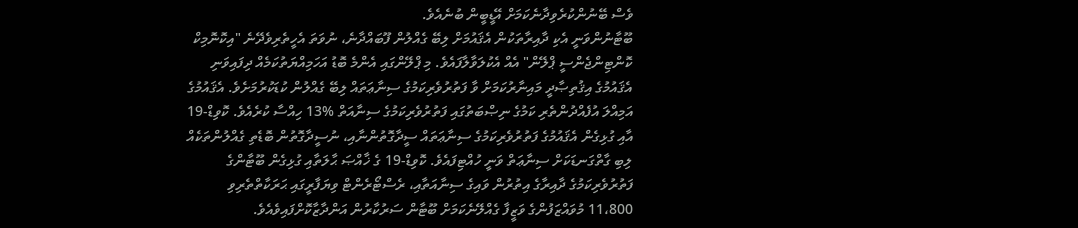ވެސް ބޭނުންކުރެވިދާނެކަމަށް އޭޑީބީން ބުނެއެވެ.
ބޫޓާނުންވަނީ އެކި ދާއިރާތަކުން އެޤައުމަށް ލިބޭ ގެއްލުން ފޫބައްދާނެ، ނުވަތަ އެހީތެރިވެދޭނެ "އިކޮނޮމިކް ކޮންޓިންޖެންސީ ޕްލޭން" އެއް އެކުލަވާލާފައެވެ. މި ޕްލޭންގައި އެންމެ ބޮޑު އަހަމިއްޔަތުކަމެއް ދިފައިވަނި އެޤައުމުގެ އިޤުތިޞާދީ މައިނާރުކަމަށް ވާ ފަތުރުވެރިކަމުގެ ސިނާޢަތައް ލިބޭ ގެއްލުން ކުޑަކުރުމަށެވެ. އެޤައުމުގެ އަމިއްލަ އުފެއްދުންތެރި ކަމުގެ ނިޞްބަތުގައި ފަތުރުވެރިކަމުގެ ސިނާއަތް %13 ހިއްސާ ކުރެއެވެ. ކޮވިޑް-19 އާއި ގުޅިގެން އެޤައުމުގެ ފަތުރުވެރިކަމުގެ ސިނާޢަތައް ސީދާގޮތުންނާއި، ނުސީދާގޮތުން ބޮޑެތި ގެއްލުންތަކެއް ލިބި ގާތްގަނޑަކަށް ސިނާޢަތް ވަނީ ހުއްޓިފައެވެ. ކޮވިޑް-19 ގެ ޚާއްޞަ ޙާލަތާއި ގުޅިގެން ބޫޓާންގެ ފަތުރުވެރިކަމުގެ ދާއިރާގެ އިތުރުން ވައިގެ ސިނާއަތާއި، ރެސްޓޯރެންޓް ވިޔަފާރީގައި ޙަރަކާތްތެރިވި 11،800 މުވައްޒަފުންގެ ވަޒީފާ ގެއްލޭނެކަމަށް ބޫޓާން ސަރުކާރުން އަންދާޒާކޮށްފައިވެއެވެ.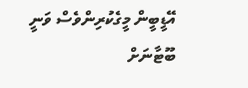އޭޑީބީން މީގެކުރިންވެސް ވަނީ ބޫޓާނަށް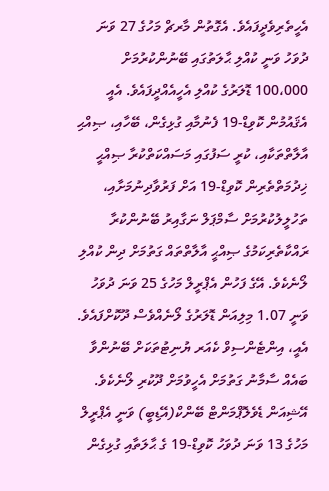އެހީތެރިވެދީފައެވެ. އެގޮތުން މާރޗް މަހުގެ 27 ވަނަ ދުވަހު ވަނީ ކުއްލި ޙާލަތުގައި ބޭނުންކުރުމަށް 100،000 ޑޮލަރުގެ ކުއްލި އެހީއެއްދީފައެވެ. އެއީ އެޤައުމުން ކޮވިޑް-19 ފެނުމާއި ގުޅިގެން، ބޭހާއި، ޞިއްޙި އާލާތްތަކާއި، ކުރީ ސަފުގައި މަސައްކަތްކުރާ ޞިއްޙީ ޚިދުމަތްތެރިން ކޮވިޑް-19 އަށް ފަރުވާދިނުމަށާއި، ތަހުލީލުކުރުމަށް ސާމްޕަލް ނަގާއިރު ބޭނުންކުރާ ރައްކާތެރިކަމުގެ ޞިއްޙީ އާލާތްތައް ގަތުމަށް ދިން ކުއްލި ލޯނެކެވެ. އޭގެ ފަހުން އެޕްރީލް މަހުގެ 25 ވަނަ ދުވަހު ވަނީ 1.07 މިލިއަން ޑޮލަރުގެ ލޯނެއްވެސް ދޫކޮށްފައެވެ. އެއީ، އިންޓެންސިވް ކެއަރ ޔުނިޓުތަކަށް ބޭނުންވާ ބައެއް ސާމާނު ގަތުމަށް އެހީވުމަށް ދޫކުރި ލޯނެކެވެ.
އޭޝިއަން ޑެވެލޮޕްމަންޓް ބޭންކް(އޭޑިބީ) ވަނީ އެޕްރީލް މަހުގެ 13 ވަނަ ދުވަހު ކޮވިޑް-19 ގެ ޙާލަތާއި ގުޅިގެން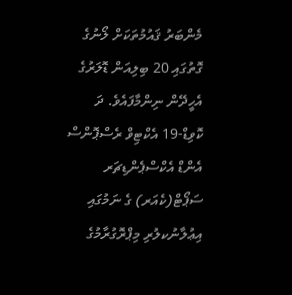މެންބަރު ޤައުމުތަކަށް ލޯނުގެ ގޮތުގައި 20 ބިލިއަން ޑޮލަރުގެ އެހީދޭން ނިންމާފައެވެ. ދަ ކޮވިޑް-19 އެކްޓިވް ރެސްޕޮންސް އެންޑް އެކްސްޕެންޑިޗަރ ސަޕޯޓް(ކެއަރ) ގެ ނަމުގައި އިޢުލާނުކލުރި މިޕްރޮގުރާމުގެ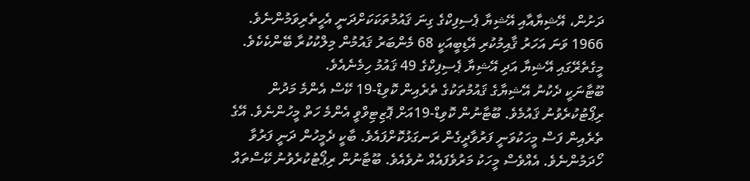ދަށުން، އޭޝިޔާއާއި އޭޝިޔާ ޕެސިފިކްގެ ގިނަ ޤައުމުތަކަކަށްދަނީ އެހީތެރިވަމުންނެވެ. 1966 ވަނަ އަހަރު ޤާއިމުކުރި އޭޑިބީއަކީ 68 މެންބަރު ޤައުމުން މިލްކުކުރާ ބޭންކެކެވެ. މީގެތެރޭގައި އޭޝިޔާ އަދި އޭޝިޔާ ޕެސިފިކްގެ 49 ޤައުމު ހިމެނެއެވެ.
ބޫޓާނަކީ ދެކުނު އޭޝިޔާގެ ޤައުމުތަކުގެ ތެރެއިން ކޮވިޑް-19 ކޭސް އެންމެ މަދުން ރިޕޯޓުކުރެވުނު ޤައުމެވެ. ބޫޓާނުން ކޮވިޑް-19އަށް ޕޮޒިޓިވްވީ އެންމެ ހަތް މީހުންނެވެ. އޭގެ ތެރެއިން ފަސް މީހަކުވަނީ ފަރުވާދީގެން ރަނގަޅުކޮށްފައެވެ. ބާކީ ދެމީހުން ދަނީ ފަރުވާ ހޯދަމުންނެވެ. އެއްވެސް މީހަކު މަރުވެފައެއް ނުވެއެވެ. ބޫޓާނުން ރިޕޯޓުކުރެވުނު ކޭސްތައް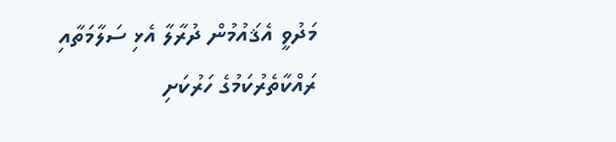މަދުވީ އެޤައުމުން ދުރާލާ އެޅި ސަލާމަތާއި ރައްކާތެރުކަމުގެ ހަރުކަށި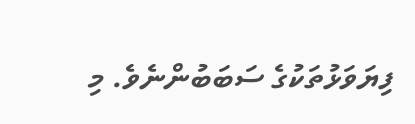ފިޔަވަޅުތަކުގެ ސަބަބުންނެވެ. މި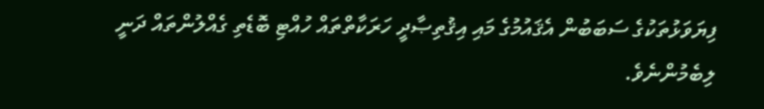ފިޔަވަޅުތަކުގެ ސަބަބުން އެޤައުމުގެ މައި އިޤުތިޞާދީ ހަރަކާތްތައް ހުއްޓި ބޮޑެތި ގެއްލުންތައް ދަނީ ލިބެމުންނެވެ.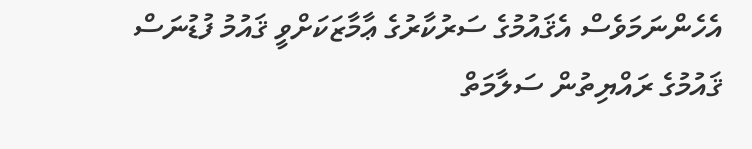އެހެންނަމަވެސް އެޤައުމުގެ ސަރުކާރުގެ ޢާމާޒަކަށްވީ ޤައުމު ފުޑުނަސް ޤައުމުގެ ރައްޔިތުން ސަލާމަތް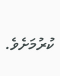ކުރުމަށެވެ.